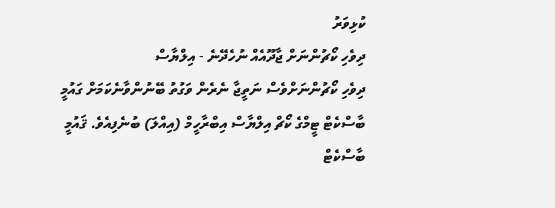ކުޅިވަރު
ދިވެހި ކޯޗުންނަށް ޖާދޫއެއް ނުހެދޭނެ - އިލްޔާސް
ދިވެހި ކޯޗުންނަށްވެސް ނަތީޖާ ނެރެން ވަގުތު ބޭނުންވާނެކަމަށް ގައުމީ ބާސްކެޓް ޓީމްގެ ކޯޗް އިލްޔާސް އިބްރާހީމް (އިއްލަ) ބުނެފިއެވެ. ޤައުމީ ބާސްކެޓް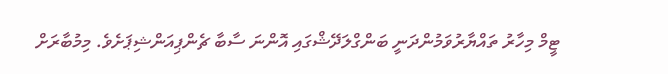ޓީމް މިހާރު ތައްޔާރުވަމުންދަނީ ބަންގްލަދޭޝްގައި އޮންނަ ސާބާ ޗެންޕިއަންޝިޕަށެވެ. މިމުބާރަށް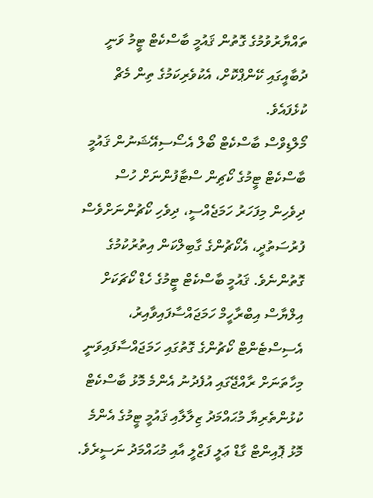ތައްޔާރުވުމުގެ ގޮތުން ޤައުމީ ބާސްކެޓް ޓީމު ވަނީ ދުބާއީގައި ކޭންޕްކޮށް، އެކުވެރިކަމުގެ ތިން މެޗް ކުޅެފައެވެ.
މޯލްޑިވްސް ބާސްކެޓް ބޯލް އެސޯސިއޭޝަނުން ޤައުމީ ބާސްކެޓް ޓީމުގެ ކޯޗިން ސްޓާފުންނަށް ހުސް ދިވެހިން މިފަހަރު ހަމަޖެއްސީ، ދިވެހި ކޯޗުންނަށްވެސް ފުރުސަތުދީ، އެކޯޗުންގެ ގާބިލްކަން އިތުރުކުމުގެ ގޮތުންނެވެ. ޤައުމީ ބާސްކެޓް ޓީމުގެ ހެޑް ކޯޗަކަށް އިލްޔާސް އިބްރާހީމް ހަމަޖައްސާފައިވާއިރު، އެސިސްޓެންޓް ކޯޗުންގެ ގޮތުގައި ހަމަޖައްސާފައިވަނީ މިހާތަނަށް ރާއްޖޭގައި އުފެދުނު އެންމެ މޮޅު ބާސްކެޓް ކުޅުންތެރިޔާ މުޙައްމަދު ޒިލާލާއި ޤައުމީ ޓީމުގެ އެންމެ މޮޅު ޕޮއިންޓް ގާޑް ޢަލީ ފަޒްލީ އާއި މުޙައްމަދު ނަސީރެވެ.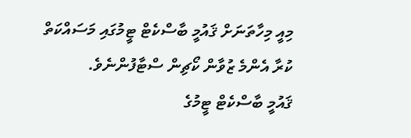މިއީ މިހާތަނަށް ޤައުމީ ބާސްކެޓް ޓީމުގައި މަސައްކަތް ކުރާ އެންމެ ޒުވާން ކޯޗިން ސްޓާފުންނެވެ.
ޤައުމީ ބާސްކެޓް ޓީމުގެ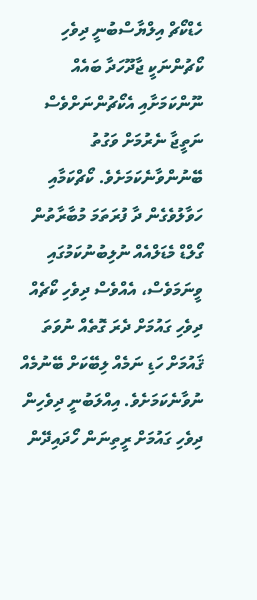ހެޑްކޯޗް އިލްޔާސްބުނީ ދިވެހި ކޯޗުންނަކީ ޖާދޫހަދާ ބައެއް ނޫންކަމަށާއި އެކޯޗުންނަށްވެސް ނަތީޖާ ނެރުމަށް ވަގުތު ބޭނުންވާނެކަމަށެވެ. ކޯޗްކަމާއި ހަވާލުވެގެން ދާ ފުރަތަމަ މުބާރާތުން ގޯލްޑް މެޑަލްއެއް ނުލިބުނުކަމުގައި ވީނަމަވެސް، އެއްވެސް ދިވެހި ކޯޗެއް ދިވެހި ގައުމަށް ދެރަ ގޮތެއް ނުވަތަ ޤައުމަށް ހަޑި ނަމެއް ލިބޭކަށް ބޭނުމެއް ނުވާނެކަމަށެވެ. އިއްލަބުނީ ދިވެހިން ދިވެހި ގައުމަށް ރީތިނަން ހޯދައިދޭން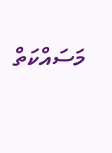މަސައްކަތް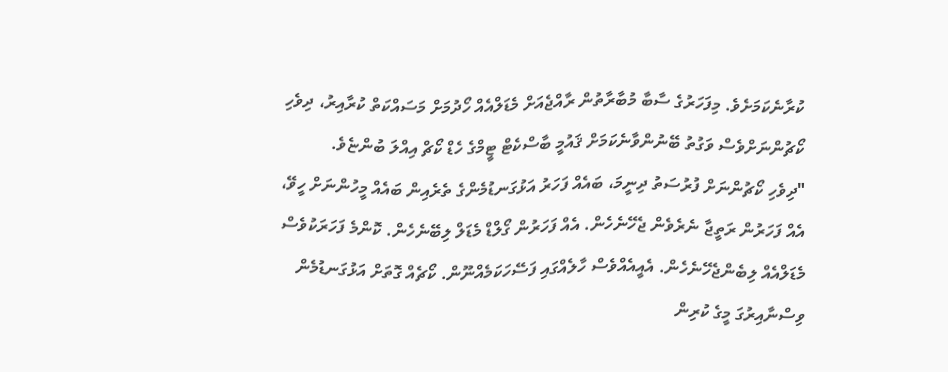ކުރާނެކަމަށެވެ. މިފަހަރުގެ ސާބާ މުބާރާތުން ރާއްޖެއަށް މެޑަލްއެއް ހޯދުމަށް މަސައްކަތް ކުރާއިރު، ދިވެހި ކޯޗުންނަށްވެސް ވަގުތު ބޭނުންވާނެކަމަށް ޤައުމީ ބާސްކެޓް ޓީމްގެ ހެޑް ކޯޗް އިއްލަ ބުންޏެވެ.
"ދިވެހި ކޯޗުންނަށް ފުރުސަތު ދިނީމަ، ބައެއް ފަހަރު އަޅުގަނޑުމެންގެ ތެރެއިން ބައެއް މީހުންނަށް ހީވޭ، އެއް ފަހަރުން ރަތީޖާ ނެރެވެން ޖެހޭނެހެން. އެއް ފަހަރުން ގޯލްޑް މެޑަލް ލިބޭނެހެން. ކޮންމެ ފަހަރަކުވެސް މެޑަލްއެއް ލިބެންޖެހޭނެހެން. އެއީއެއްވެސް ހާލެއްގައި ފަސޭހަކަމެއްނޫން. ކޯޗެއް ގޮތަށް އަޅުގަނޑުމެން ވިސްނާއިރުގަ މީގެ ކުރިން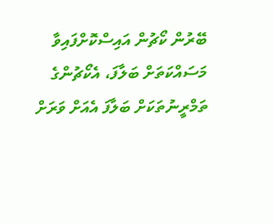ބޭރުން ކޯޗުން އައިސްކޮށްފައިވާ މަސައްކަތަށް ބަލާފަ، އެކޯޗުންގެ ތަމްރީނުތަކަށް ބަލާފަ އެއަށް ވަރަށް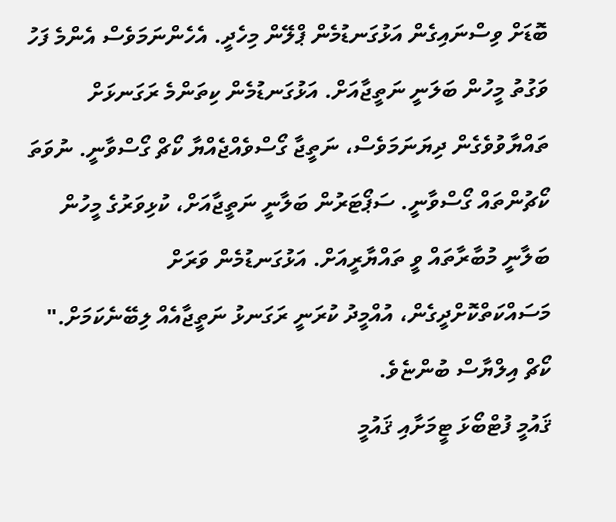ބޮޑަށް ވިސްނައިގެން އަޅުގަނޑުމެން ޕްލޭން މިހެދީ. އެހެންނަމަވެސް އެންމެ ފަހު ވަގުތު މީހުން ބަލަނީ ނަތީޖާއަށް. އަޅުގަނޑުމެން ކިތަންމެ ރަގަނޅަށް ތައްޔާވުވެގެން ދިޔަނަމަވެސް، ނަތީޖާ ގޯސްވެއްޖެއްޔާ ކޯޗް ގޯސްވާނީ. ނުވަތަ ކޯޗުންތައް ގޯސްވާނީ. ސަޕޯޓަރުން ބަލާނީ ނަތީޖާއަށް، ކުޅިވަރުގެ މީހުން ބަލާނީ މުބާރާތައް ވީ ތައްޔާރީއަށް. އަޅުގަނޑުމެން ވަރަށް މަސައްކަތްކޮށްދީގެން، އުއްމީދު ކުރަނީ ރަގަނޅު ނަތީޖާއެއް ލިބޭނެކަމަށް." ކޯޗް އިލްޔާސް ބުންޏެވެ.
ޤައުމީ ފުޓްބޯޅަ ޓީމަށާއި ޤައުމީ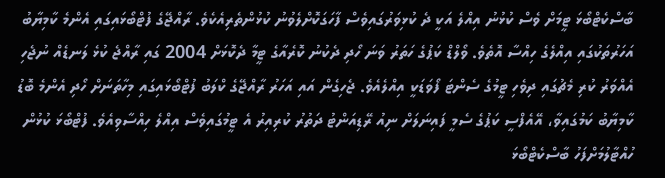ބާސްކެޓްބޯޅަ ޓީމަށް ވެސް ކުޅުނު އިއްލެ އަކީ ދެ ކުޅިވަރުގައިވެސް ފާހަގަކޮށްލެވުނު ކުޅުންތެރިއެކެވެ. ރާއްޖޭގެ ފުޓްބޯޅައިގައި އެންމެ ކާމިޔާބު އަހަރުތަކުގައި އިއްލެގެ ހިއްސާ އޮތެވެ. ވޯލްޑް ކަޕުގެ ހަތަރު ވަނަ ހޯދި ދެކުނު ކޮރެއާގެ ޓީމާ ދެކޮޅަށް 2004 ގައި ރާއްޖެ ކުޅެ ލަނޑެއް ނުޖެހި އެއްވަރު ކުރި މެޗުގައި ދިވެހި ޓީމުގެ ސެންޓަ ފޯވަޑަކީ އިއްލެއެވެ. ޖެހިގެން އައި އަހަރު ރާއްޖޭގެ ކްލަބު ފުޓްބޯޅައިގައި މިހާތަނަށް ހޯދި އެންމެ ބޮޑު ކާމިޔާބު ކަމުގައިވާ، އޭއެފްސީ ކަޕުގެ ސެމީ ފައިނަލަށް ނިއު ރޭޑިއަންޓު ދަތުރު ކުރިއިރު އެ ޓީމުގައިވެސް އިއްލެ ހިއްސާވިއެވެ. ފުޓްބޯޅަ ކުޅުން ހުއްޓާލުމަށްފަހު ބާސްކެޓްބޯޅަ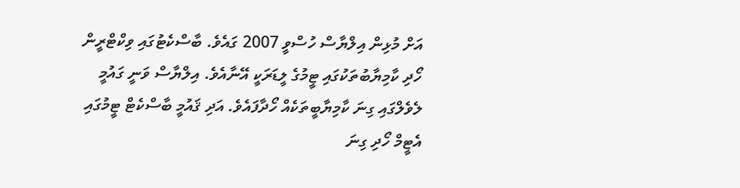އަށް މުޅިން އިލްޔާސް ހުސްވީ 2007 ގައެވެ. ބާސްކެޓުގައި ވިކްޓްރީން ހޯދި ކާމިޔާބުތަކުގައި ޓީމުގެ ލީޑަރަކީ އޭނާއެވެ. އިލްޔާސް ވަނީ ގައުމީ ލެވެލްގައި ގިނަ ކާމިޔާބީތަކެއް ހޯދާފައެވެ. އަދި ޤައުމީ ބާސްކެޓް ޓީމުގައި އެޓީމް ހޯދި ގިނަ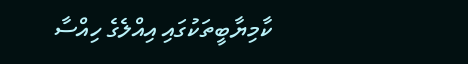ކާމިޔާބީތަކުގައި އިއްލެގެ ހިއްސާ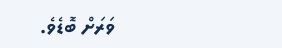ވަރަށް ބޮޑެވެ.